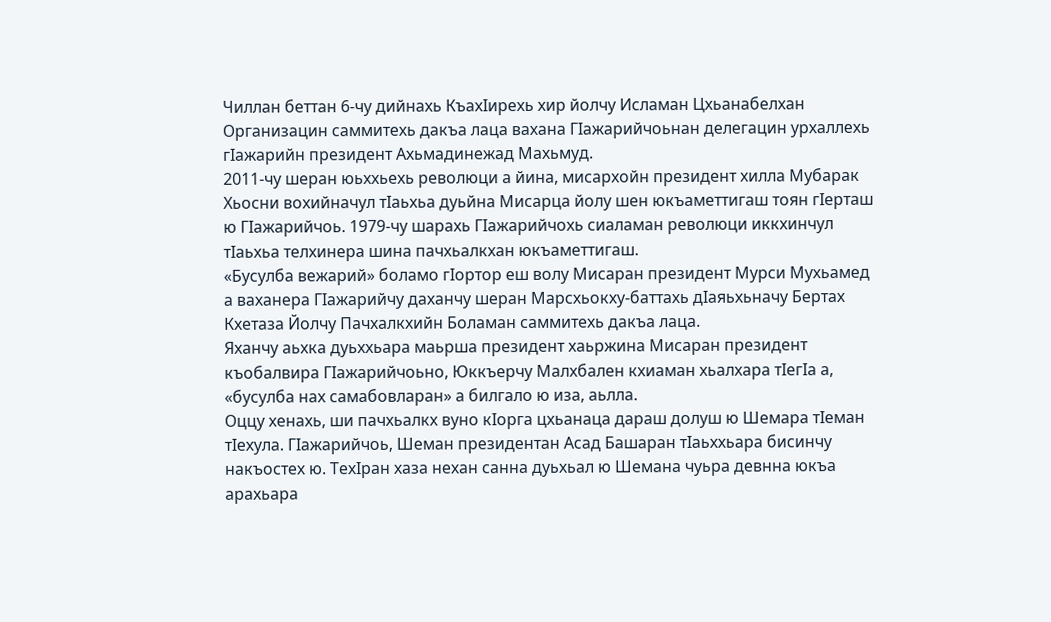Чиллан беттан 6-чу дийнахь КъахIирехь хир йолчу Исламан Цхьанабелхан Организацин саммитехь дакъа лаца вахана ГIажарийчоьнан делегацин урхаллехь гIажарийн президент Ахьмадинежад Махьмуд.
2011-чу шеран юьххьехь революци а йина, мисархойн президент хилла Мубарак Хьосни вохийначул тIаьхьа дуьйна Мисарца йолу шен юкъаметтигаш тоян гIерташ ю ГIажарийчоь. 1979-чу шарахь ГIажарийчохь сиаламан революци иккхинчул тIаьхьа телхинера шина пачхьалкхан юкъаметтигаш.
«Бусулба вежарий» боламо гIортор еш волу Мисаран президент Мурси Мухьамед а ваханера ГIажарийчу даханчу шеран Марсхьокху-баттахь дIаяьхьначу Бертах Кхетаза Йолчу Пачхалкхийн Боламан саммитехь дакъа лаца.
Яханчу аьхка дуьххьара маьрша президент хаьржина Мисаран президент къобалвира ГIажарийчоьно, Юккъерчу Малхбален кхиаман хьалхара тIегIа а, «бусулба нах самабовларан» а билгало ю иза, аьлла.
Оццу хенахь, ши пачхьалкх вуно кIорга цхьанаца дараш долуш ю Шемара тIеман тIехула. ГIажарийчоь, Шеман президентан Асад Башаран тIаьххьара бисинчу накъостех ю. ТехIран хаза нехан санна дуьхьал ю Шемана чуьра девнна юкъа арахьара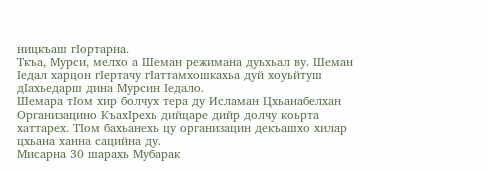ницкъаш гIортарна.
Ткъа, Мурси, мелхо а Шеман режимана дуьхьал ву. Шеман Iедал харцон гIертачу гIаттамхошкахьа дуй хоуьйтуш дIахьедарш дина Мурсин Iедало.
Шемара тIом хир болчух тера ду Исламан Цхьанабелхан Организацино КъахIрехь дийцаре дийр долчу коьрта хаттарех. ТIом бахьанехь цу организацин декъашхо хилар цхьана ханна сацийна ду.
Мисарна 30 шарахь Мубарак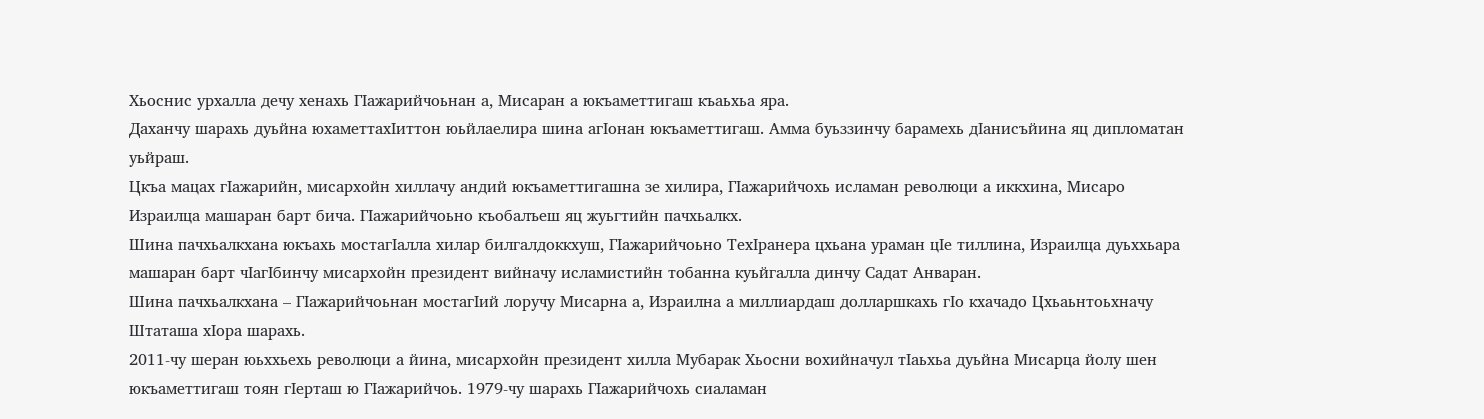Хьоснис урхалла дечу хенахь ГIажарийчоьнан а, Мисаран а юкъаметтигаш къаьхьа яра.
Даханчу шарахь дуьйна юхаметтахIиттон юьйлаелира шина агIонан юкъаметтигаш. Амма буьззинчу барамехь дIанисъйина яц дипломатан уьйраш.
Цкъа мацах гIажарийн, мисархойн хиллачу андий юкъаметтигашна зе хилира, ГIажарийчохь исламан революци а иккхина, Мисаро Израилца машаран барт бича. ГIажарийчоьно къобалъеш яц жуьгтийн пачхьалкх.
Шина пачхьалкхана юкъахь мостагIалла хилар билгалдоккхуш, ГIажарийчоьно ТехIранера цхьана ураман цIе тиллина, Израилца дуьххьара машаран барт чIагIбинчу мисархойн президент вийначу исламистийн тобанна куьйгалла динчу Садат Анваран.
Шина пачхьалкхана – ГIажарийчоьнан мостагIий лоручу Мисарна а, Израилна а миллиардаш долларшкахь гIо кхачадо Цхьаьнтоьхначу Штаташа хIора шарахь.
2011-чу шеран юьххьехь революци а йина, мисархойн президент хилла Мубарак Хьосни вохийначул тIаьхьа дуьйна Мисарца йолу шен юкъаметтигаш тоян гIерташ ю ГIажарийчоь. 1979-чу шарахь ГIажарийчохь сиаламан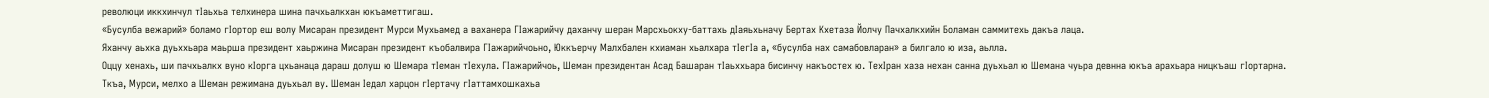революци иккхинчул тIаьхьа телхинера шина пачхьалкхан юкъаметтигаш.
«Бусулба вежарий» боламо гIортор еш волу Мисаран президент Мурси Мухьамед а ваханера ГIажарийчу даханчу шеран Марсхьокху-баттахь дIаяьхьначу Бертах Кхетаза Йолчу Пачхалкхийн Боламан саммитехь дакъа лаца.
Яханчу аьхка дуьххьара маьрша президент хаьржина Мисаран президент къобалвира ГIажарийчоьно, Юккъерчу Малхбален кхиаман хьалхара тIегIа а, «бусулба нах самабовларан» а билгало ю иза, аьлла.
Оццу хенахь, ши пачхьалкх вуно кIорга цхьанаца дараш долуш ю Шемара тIеман тIехула. ГIажарийчоь, Шеман президентан Асад Башаран тIаьххьара бисинчу накъостех ю. ТехIран хаза нехан санна дуьхьал ю Шемана чуьра девнна юкъа арахьара ницкъаш гIортарна.
Ткъа, Мурси, мелхо а Шеман режимана дуьхьал ву. Шеман Iедал харцон гIертачу гIаттамхошкахьа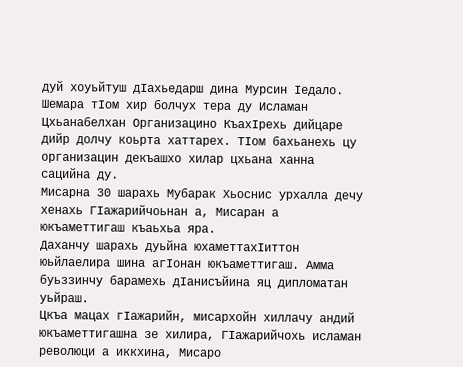дуй хоуьйтуш дIахьедарш дина Мурсин Iедало.
Шемара тIом хир болчух тера ду Исламан Цхьанабелхан Организацино КъахIрехь дийцаре дийр долчу коьрта хаттарех. ТIом бахьанехь цу организацин декъашхо хилар цхьана ханна сацийна ду.
Мисарна 30 шарахь Мубарак Хьоснис урхалла дечу хенахь ГIажарийчоьнан а, Мисаран а юкъаметтигаш къаьхьа яра.
Даханчу шарахь дуьйна юхаметтахIиттон юьйлаелира шина агIонан юкъаметтигаш. Амма буьззинчу барамехь дIанисъйина яц дипломатан уьйраш.
Цкъа мацах гIажарийн, мисархойн хиллачу андий юкъаметтигашна зе хилира, ГIажарийчохь исламан революци а иккхина, Мисаро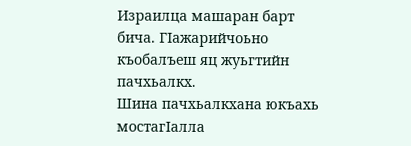Израилца машаран барт бича. ГIажарийчоьно къобалъеш яц жуьгтийн пачхьалкх.
Шина пачхьалкхана юкъахь мостагIалла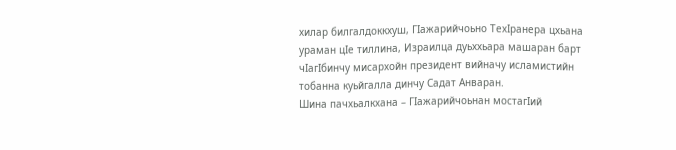хилар билгалдоккхуш, ГIажарийчоьно ТехIранера цхьана ураман цIе тиллина, Израилца дуьххьара машаран барт чIагIбинчу мисархойн президент вийначу исламистийн тобанна куьйгалла динчу Садат Анваран.
Шина пачхьалкхана – ГIажарийчоьнан мостагIий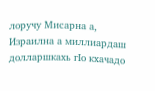лоручу Мисарна а, Израилна а миллиардаш долларшкахь гIо кхачадо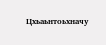Цхьаьнтоьхначу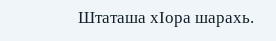Штаташа хIора шарахь.